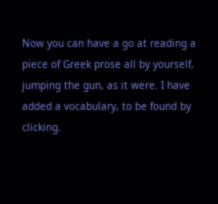Now you can have a go at reading a  piece of Greek prose all by yourself, jumping the gun, as it were. I have added a vocabulary, to be found by clicking.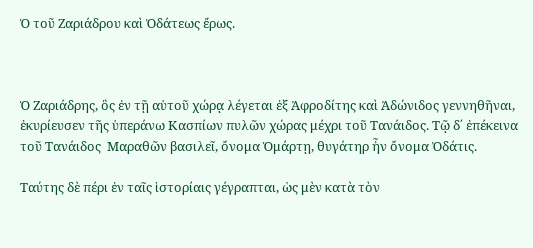Ὁ τοῦ Ζαριάδρου καὶ Ὀδάτεως ἔρως.



Ὁ Ζαριάδρης, ὃς ἐν τῇ αὑτοῦ χώρᾳ λέγεται ἐξ Ἀφροδίτης καὶ Ἀδώνιδος γεννηθῆναι, ἐκυρίευσεν τῆς ὑπεράνω Κασπίων πυλῶν χώρας μέχρι τοῦ Τανάιδος. Τῷ δ΄ ἐπέκεινα τοῦ Τανάιδος  Μαραθῶν βασιλεῖ, ὄνομα Ὁμάρτῃ, θυγάτηρ ἦν ὄνομα Ὀδάτις.

Ταύτης δὲ πέρι ἐν ταῖς ἱστορίαις γέγραπται, ὡς μὲν κατὰ τὸν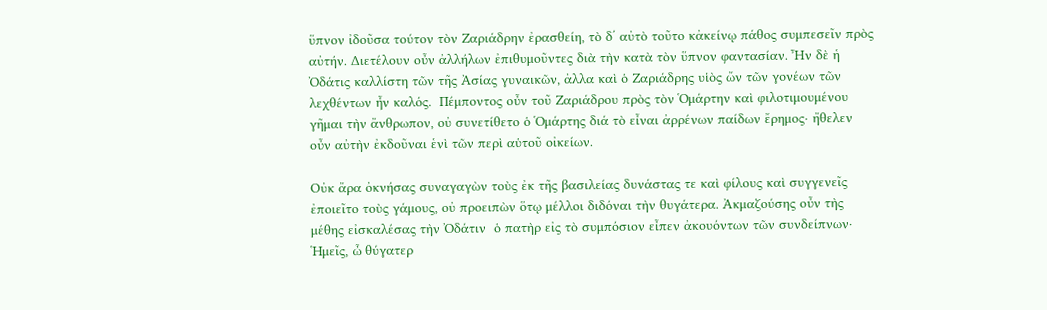ὕπνον ἰδοῦσα τούτον τὸν Ζαριάδρην ἐρασθείη, τὸ δ΄ αὐτὸ τοῦτο κἀκείνῳ πάθος συμπεσεῖν πρὸς αὐτήν. Διετέλουν οὖν ἀλλήλων ἐπιθυμοῦντες διὰ τὴν κατὰ τὸν ὕπνον φαντασίαν. Ἦν δὲ ἡ Ὀδάτις καλλίστη τῶν τῆς Ἀσίας γυναικῶν, ἀλλα καὶ ὁ Ζαριάδρης υἱὸς ὤν τῶν γονέων τῶν λεχθέντων ἦν καλός.  Πέμποντος οὖν τοῦ Ζαριάδρου πρὸς τὸν Ὁμάρτην καὶ φιλοτιμουμένου γῆμαι τὴν ἄνθρωπον, οὐ συνετίθετο ὁ Ὁμάρτης διά τὸ εἶναι ἀρρένων παίδων ἔρημος· ἤθελεν οὖν αὐτὴν ἐκδοῦναι ἑνὶ τῶν περὶ αὑτοῦ οἰκείων.

Οὐκ ἄρα ὀκνήσας συναγαγὼν τοὺς ἐκ τῆς βασιλείας δυνάστας τε καὶ φίλους καὶ συγγενεῖς  ἐποιεῖτο τοὺς γάμους, οὐ προειπὼν ὅτῳ μέλλοι διδόναι τὴν θυγάτερα. Ἀκμαζούσης οὖν τὴς μέθης εἰσκαλέσας τὴν Ὀδάτιν  ὁ πατὴρ εἰς τὸ συμπόσιον εἶπεν ἀκουόντων τῶν συνδείπνων· Ἡμεῖς, ὦ θύγατερ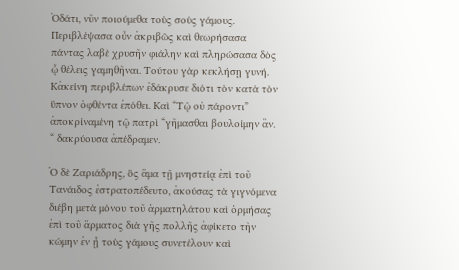Ὀδάτι, νῦν ποιούμεθα τοὺς σοὺς γάμους. Περιβλέψασα οὖν ἀκριβῶς καὶ θεωρήσασα πάντας λαβὲ χρυσῆν φιάλην καὶ πληρώσασα δὸς ᾧ θέλεις γαμηθῆναι. Τούτου γὰρ κεκλήσῃ γυνή. Κἀκείνη περιβλέπων ἐδάκρυσε διότι τὸν κατὰ τὸν ὕπνον ὀφθέντα ἐπόθει. Καὶ “Τῷ οὐ πάροντι” ἀποκρίναμένη τῷ πατρὶ “γῆμασθαι βουλοίμην ἂν. “ δακρύουσα ἀπέδραμεν.

Ὁ δὲ Ζαριάδρης, ὅς ἅμα τῇ μνηστείᾳ ἐπὶ τοῦ Τανάιδος ἐστρατοπέδευτο, ἀκούσας τὰ γιγνόμενα διέβη μετὰ μόνου τοῦ ἁρματηλάτου καὶ ὁρμήσας ἐπὶ τοῦ ἅρματος διὰ γῆς πολλῆς ἀφίκετο τὴν κώμην ἐν ᾗ τοὺς γάμους συνετέλουν καὶ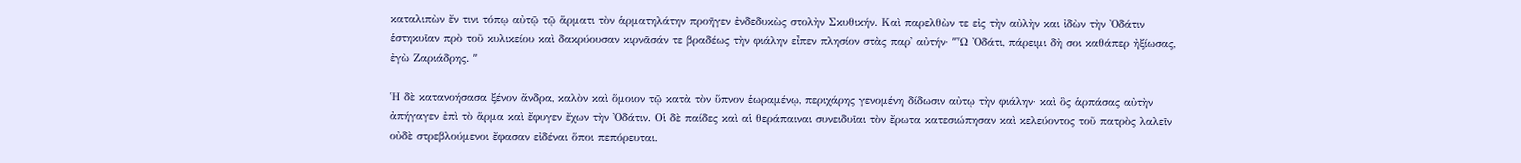καταλιπὼν ἔν τινι τόπῳ αὐτῷ τῷ ἅρματι τὸν ἁρματηλάτην προῆγεν ἐνδεδυκὼς στολὴν Σκυθικήν. Καὶ παρελθὼν τε εἰς τὴν αὐλὴν και ἰδὼν τὴν Ὀδάτιν ἑστηκυῖαν πρὸ τοῦ κυλικείου καὶ δακρύουσαν κιρνᾶσάν τε βραδέως τὴν φιάλην εἶπεν πλησίον στὰς παρ᾿ αὐτήν· ʺὮ Ὀδάτι, πάρειμι δὴ σοι καθάπερ ἠξίωσας, ἐγὼ Ζαριάδρης. ʺ

Ἡ δὲ κατανοήσασα ξένον ἄνδρα, καλὸν καὶ ὅμοιον τῷ κατὰ τὸν ὕπνον ἑωραμένῳ, περιχάρης γενομένη δίδωσιν αὐτῳ τὴν φιάλην· καὶ ὃς ἁρπάσας αὐτὴν ἀπήγαγεν ἐπὶ τὸ ἅρμα καὶ ἔφυγεν ἔχων τὴν Ὀδάτιν. Οἱ δὲ παίδες καὶ αἱ θεράπαιναι συνειδυῖαι τὸν ἔρωτα κατεσιώπησαν καὶ κελεύοντος τοῦ πατρὸς λαλεῖν οὐδὲ στρεβλούμενοι ἔφασαν εἰδέναι ὅποι πεπόρευται.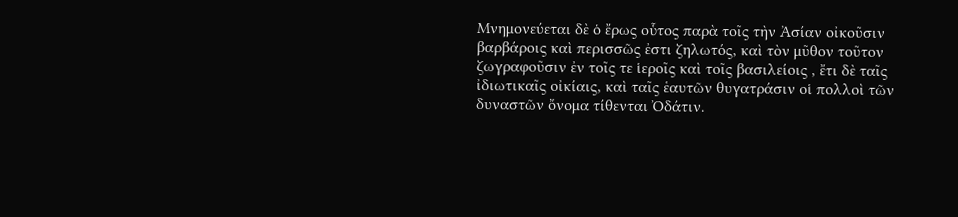Μνημονεύεται δὲ ὁ ἔρως οὗτος παρὰ τοῖς τὴν Ἀσίαν οἰκοῦσιν βαρβάροις καὶ περισσῶς ἐστι ζηλωτός, καὶ τὸν μῦθον τοῦτον ζωγραφοῦσιν ἐν τοῖς τε ἱεροῖς καὶ τοῖς βασιλείοις , ἔτι δὲ ταῖς ἰδιωτικαῖς οἰκίαις, καὶ ταῖς ἑαυτῶν θυγατράσιν οἱ πολλοὶ τῶν δυναστῶν ὄνομα τίθενται Ὀδάτιν.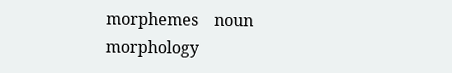morphemes    noun morphology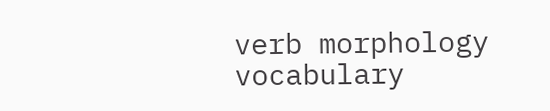verb morphology    vocabulary